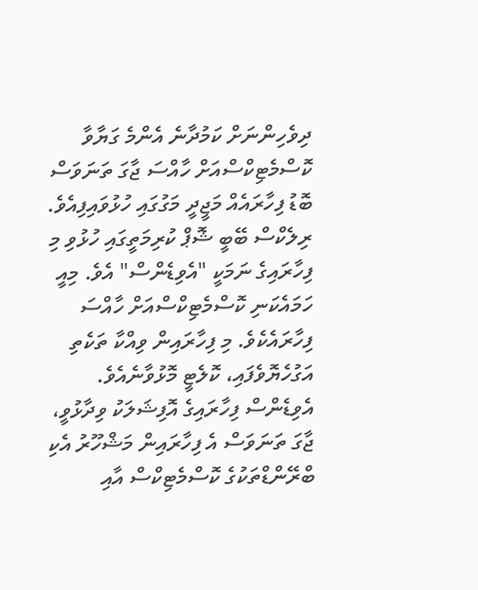ދިވެހިންނަށް ކަމުދާނެ އެންމެ ގަޔާވާ ކޮސްމެޓިކްސްއަށް ހާއްސަ ޖާގަ ތަނަވަސް ބޮޑު ފިހާރައެއް މަޖީދީ މަގުގައި ހުޅުވައިފިއެވެ.
ރިލެކްސް ބޭބީ ޝޮޕް ކުރިމަތީގައި ހުޅުވި މި ފިހާރައިގެ ނަމަކީ "އެވިޑެންސް" އެވެ. މިއީ ހަމައެކަނި ކޮސްމެޓިކްސްއަށް ހާއްސަ ފިހާރައެކެވެ. މި ފިހާރައިން ވިއްކާ ތަކެތި އަގުހެޔޮވެފައި، ކޮލެޓީ މޮޅުވާނެއެވެ.
އެވިޑެންސް ފިހާރައިގެ އޮފިޝަލަކު ވިދާޅުވީ، ޖާގަ ތަނަވަސް އެ ފިހާރައިން މަޝްހޫރު އެކި ބްރޭންޑްތަކުގެ ކޮސްމެޓިކްސް އާއި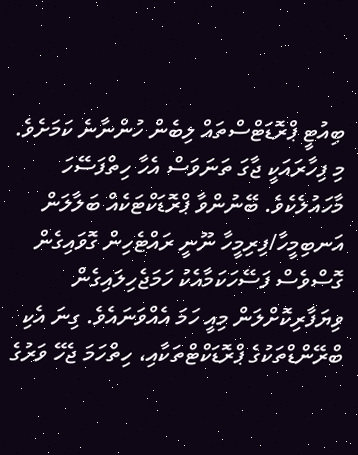ބިއުޓީ ޕްރޮޑަޓްސްތައް ލިބެން ހުންނާނެ ކަމަށެވެ.
މި ފިހާރައަކީ ޖާގަ ތަނަވަސް އެހާ ހިތްފަސޭހަ މާހައުލެކެވެ. ބޭނުންވާ ޕްރޮޑަކްޓަކެއް ބަލާލަން އަނބިމީހާ/ފިރިމީހާ ނޫނީ ރައްޓެހިން ގޮވައިގެން ގޮސްވެސް ފަސޭހަކަމާއެކު ހަމަޖެހިލައިގެން ވިޔަފާރިކޮށްލަން މިއީ ހަމަ އެއްވަނައެވެ. ގިނަ އެކި ބްރޭންޑްތަކުގެ ޕްރޮޑަކްޓްތަކާއި، ހިތްހަމަ ޖެހޭ ވަރުގެ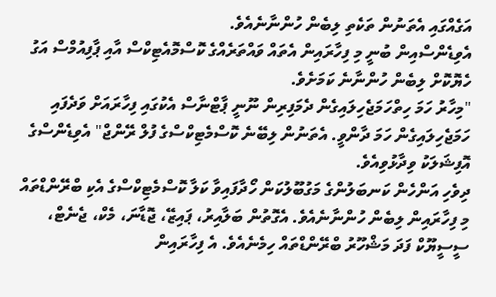އަގެއްގައި އެތަނުން ތަކެތި ލިބެން ހުންނާނެއެވެ.
އެވިޑެންސްއިން ބުނީ މި ފިހާރައިން އެތައް ވައްތަރެއްގެ ކޮސްމޮއެޓިކްސް އާއި ޕާފިއުމްސް އަގު ހެޔޮކޮށް ލިބެން ހުންނާނެ ކަމަށެވެ.
"މިހާރު ހަމަ ހިތްހަމަޖެހިލައިގެން ދެމަފިރިން ނޫނީ ޕާޓްނާސް އެކުގައި ފިހާރައަށް ވަދެފައި ހަމަޖެހިލައިގެން ހަމަ ދާންވީ. އެތަނުން ލިބޭނެ ކޮސްމެޓިކްސްގެ ފުލް ރޭންޖް" އެވިޑެންސްގެ އޮފިޝަލަކު ވިދާޅުވިއެވެ.
ދިވެހި އަންހެން ކަނބަލުންގެ މަގުބޫލުކަން ހޯދާފައިވާ ކަލާ ކޮސްމެޓިކްސްގެ އެކި ބްރޭންޑްތައް މި ފިހާރައިން ލިބެން ހުންނާނެއެވެ. އެގޮތުން ބަލާއިރު، ޕައިޒޭ، ޖޮޑާނަ، މެކް، ޖެނެޓް، ސީސީޔޫކް ފަދަ މަޝްހޫރު ބްރޭންޑްތައް ހިމެނެއެވެ. އެ ފިހާރައިން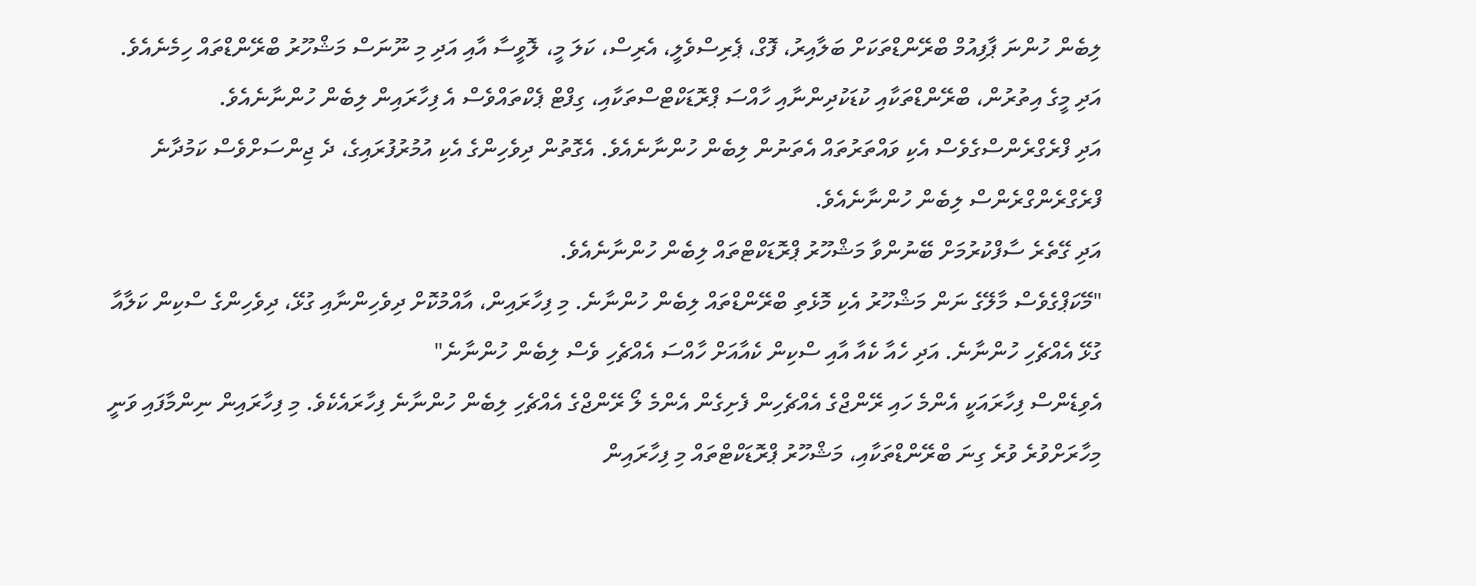ލިބެން ހުންނަ ޕާފިއުމް ބްރޭންޑްތަކަށް ބަލާއިރު، ފޮގް، ޕެރިސްވެލީ، އެރިސް، ކަލަ މީ، ލޮވީސާ އާއި އަދި މި ނޫނަސް މަޝްހޫރު ބްރޭންޑްތައް ހިމެނެއެވެ.
އަދި މީގެ އިތުރުން، ބްރޭންޑްތަކާއި ކުޑަކުދިންނާއި ހާއްސަ ޕްރޮޑަކްޓްސްތަކާއި، ގިފްޓް ޕެކްތައްވެސް އެ ފިހާރައިން ލިބެން ހުންނާނެއެވެ.
އަދި ފްރެގްރެންސްގެވެސް އެކި ވައްތަރުތައް އެތަނުން ލިބެން ހުންނާނެއެވެ. އެގޮތުން ދިވެހިންގެ އެކި އުމުރުފުރައިގެ، ދެ ޖިންސަށްވެސް ކަމުދާނެ ފްރެގްރެންގްރެންސް ލިބެން ހުންނާނެއެވެ.
އަދި ގޭތެރެ ސާފްކުރުމަށް ބޭނުންވާ މަޝްހޫރު ޕްރޮޑަކްޓްތައް ލިބެން ހުންނާނެއެވެ.
"މޭކަޕްގެވެސް މާލޭގެ ނަން މަޝްހޫރު އެކި މޮޅެތި ބްރޭންޑްތައް ލިބެން ހުންނާނެ. މި ފިހާރައިން، އާއްމުކޮށް ދިވެހިންނާއި ގުޅޭ، ދިވެހިންގެ ސްކިން ކަލާއާ ގުޅޭ އެއްޗެހި ހުންނާނެ. އަދި ހެއާ ކެއާ އާއި ސްކިން ކެއާއަށް ހާއްސަ އެއްޗެހި ވެސް ލިބެން ހުންނާނެ"
އެވިޑެންސް ފިހާރައަކީ އެންމެ ހައި ރޭންޖްގެ އެއްޗެހިން ފެށިގެން އެންމެ ލޯ ރޭންޖްގެ އެއްޗެހި ލިބެން ހުންނާނެ ފިހާރައެކެވެ. މި ފިހާރައިން ނިންމާފައި ވަނީ މިހާރަށްވުރެ ވުރެ ގިނަ ބްރޭންޑްތަކާއި، މަޝްހޫރު ޕްރޮޑަކްޓްތައް މި ފިހާރައިން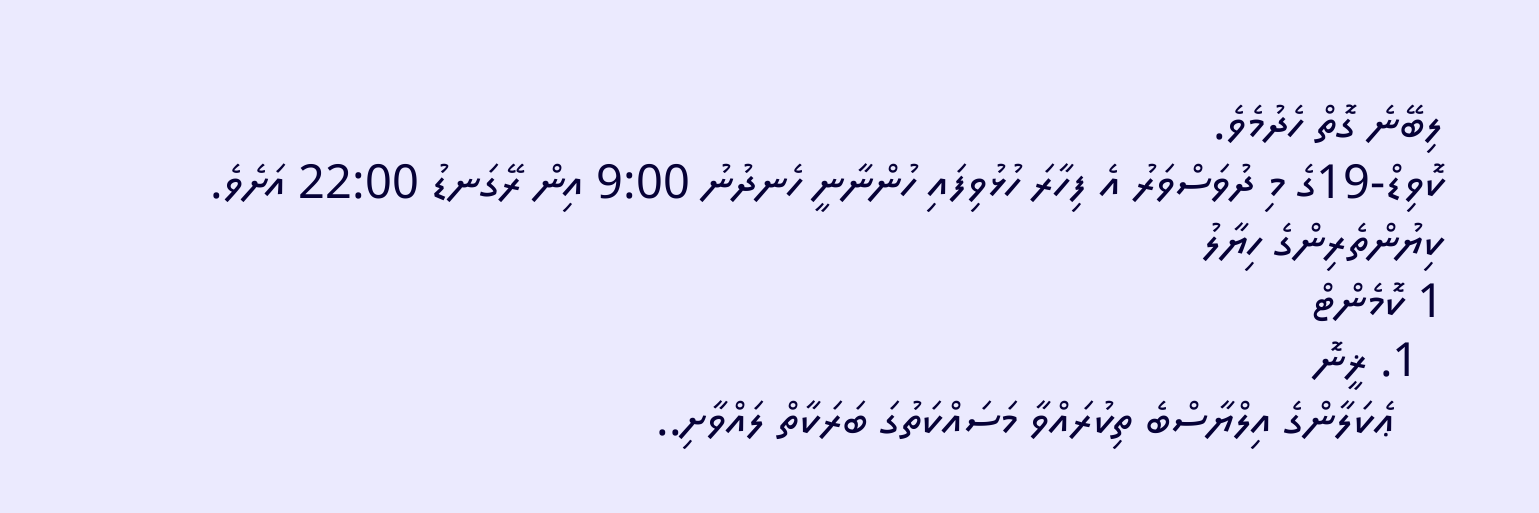ލިބޭނެ ގޮތް ހެދުމެވެ.
ކޮވިޑް-19ގެ މި ދުވަސްވަރު އެ ފިހާރަ ހުޅުވިފައި ހުންނާނީ ހެނދުނު 9:00 އިން ރޭގަނޑު 22:00 އަށެވެ.
ކިޔުންތެރިންގެ ހިޔާލު
1 ކޮމެންޓް
  1. ޜީނޮ
    ޢެކަލާންގެ އިލްޔާސްބެ ތިކުރައްވާ މަސައްކަތުގަ ބަރަކާތް ލައްވާށި..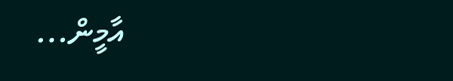އާމީން...